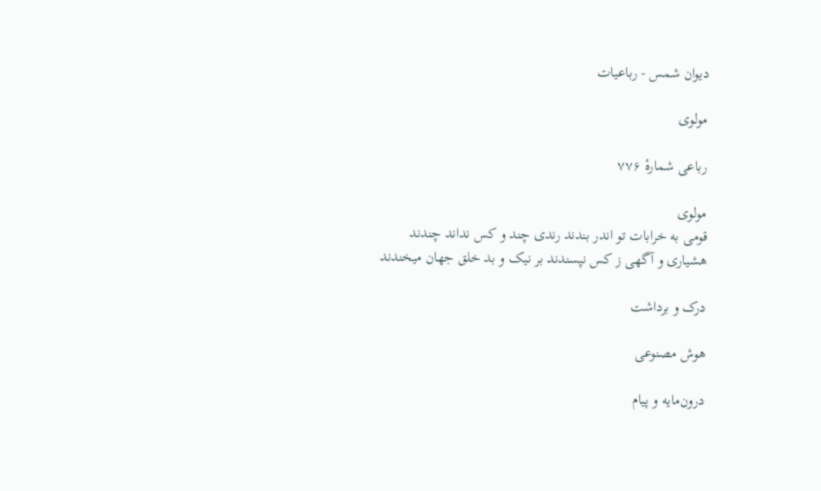دیوان شمس - رباعیات

مولوی

رباعی شمارهٔ ۷۷۶

مولوی
قومی به خرابات تو اندر بندند رندی چند و کس نداند چندند
هشیاری و آگهی ز کس نپسندند بر نیک و بد خلق جهان میخندند

درک و برداشت

هوش مصنوعی

درون‌مایه و پیام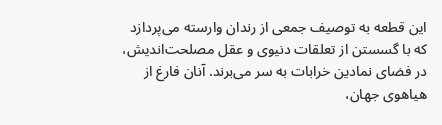این قطعه به توصیف جمعی از رندان وارسته می‌پردازد که با گسستن از تعلقات دنیوی و عقل مصلحت‌اندیش، در فضای نمادین خرابات به سر می‌برند. آنان فارغ از هیاهوی جهان،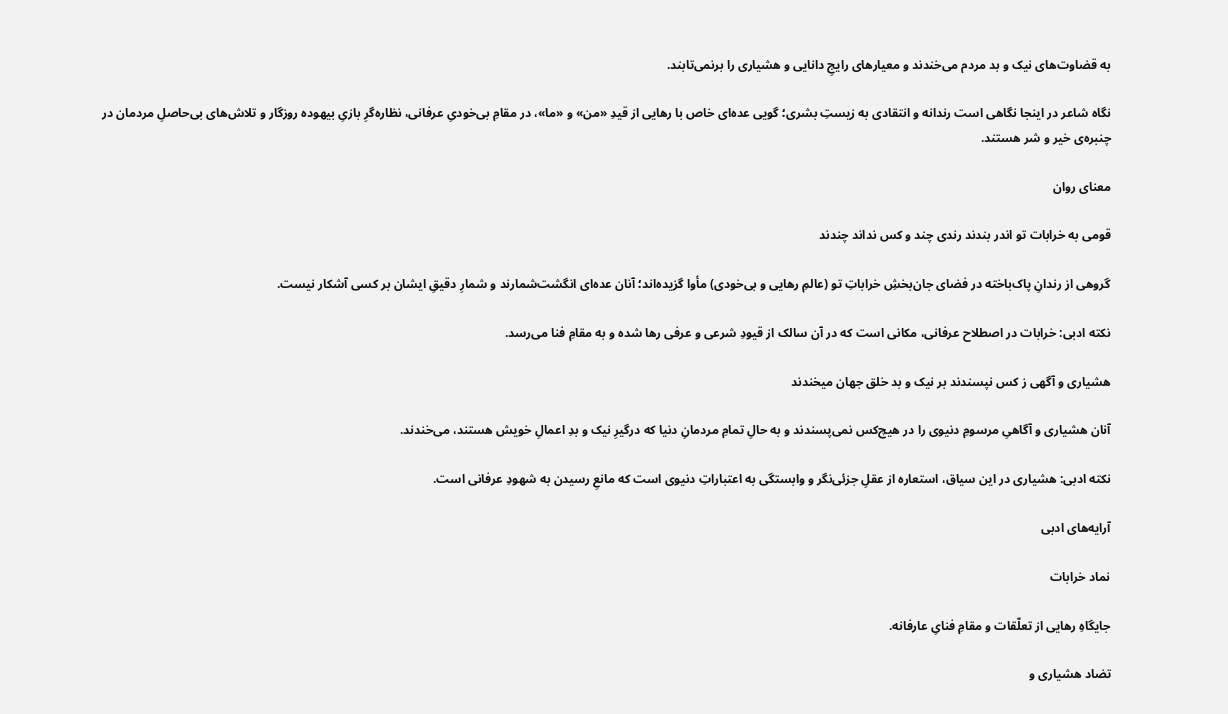به قضاوت‌های نیک و بد مردم می‌خندند و معیارهای رایجِ دانایی و هشیاری را برنمی‌تابند.

نگاه شاعر در اینجا نگاهی است رندانه و انتقادی به زیستِ بشری؛ گویی عده‌ای خاص با رهایی از قیدِ «من» و «ما»، در مقامِ بی‌خودیِ عرفانی، نظاره‌گرِ بازیِ بیهوده روزگار و تلاش‌های بی‌حاصلِ مردمان در چنبره‌ی خیر و شر هستند.

معنای روان

قومی به خرابات تو اندر بندند رندی چند و کس نداند چندند

گروهی از رندانِ پاک‌باخته در فضای جان‌بخشِ خراباتِ تو (عالمِ رهایی و بی‌خودی) مأوا گزیده‌اند؛ آنان عده‌ای انگشت‌شمارند و شمارِ دقیقِ ایشان بر کسی آشکار نیست.

نکته ادبی: خرابات در اصطلاح عرفانی، مکانی است که در آن سالک از قیودِ شرعی و عرفی رها شده و به مقامِ فنا می‌رسد.

هشیاری و آگهی ز کس نپسندند بر نیک و بد خلق جهان میخندند

آنان هشیاری و آگاهیِ مرسومِ دنیوی را در هیچ‌کس نمی‌پسندند و به حالِ تمامِ مردمانِ دنیا که درگیرِ نیک و بدِ اعمالِ خویش هستند، می‌خندند.

نکته ادبی: هشیاری در این سیاق، استعاره از عقلِ جزئی‌نگر و وابستگی به اعتباراتِ دنیوی است که مانعِ رسیدن به شهودِ عرفانی است.

آرایه‌های ادبی

نماد خرابات

جایگاهِ رهایی از تعلّقات و مقامِ فنایِ عارفانه.

تضاد هشیاری و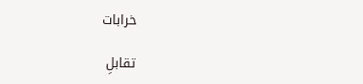خرابات

تقابلِ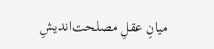میانِ عقلِ مصلحت‌اندیشِ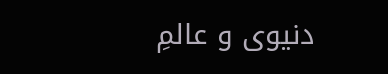دنیوی و عالمِ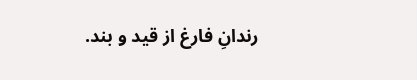رندانِ فارغ از قید و بند.